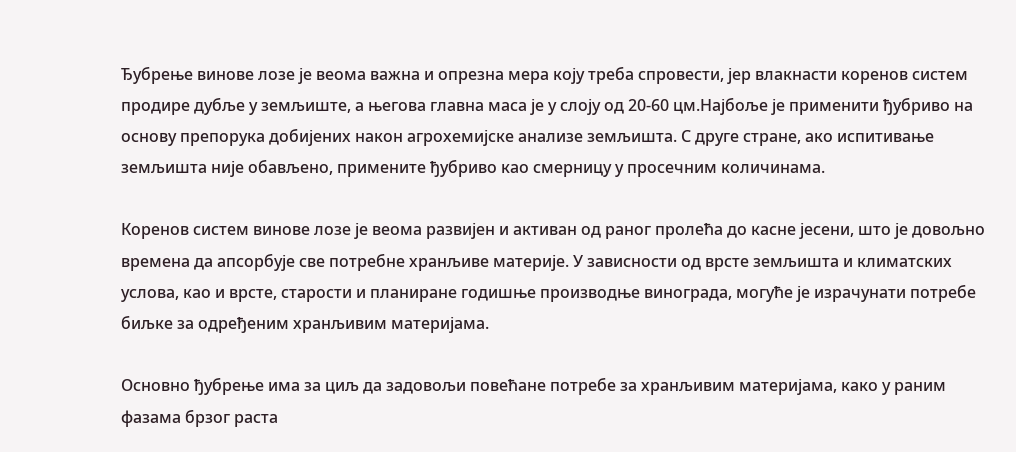Ђубрење винове лозе је веома важна и опрезна мера коју треба спровести, јер влакнасти коренов систем продире дубље у земљиште, а његова главна маса је у слоју од 20-60 цм.Најбоље је применити ђубриво на основу препорука добијених након агрохемијске анализе земљишта. С друге стране, ако испитивање земљишта није обављено, примените ђубриво као смерницу у просечним количинама.

Коренов систем винове лозе је веома развијен и активан од раног пролећа до касне јесени, што је довољно времена да апсорбује све потребне хранљиве материје. У зависности од врсте земљишта и климатских услова, као и врсте, старости и планиране годишње производње винограда, могуће је израчунати потребе биљке за одређеним хранљивим материјама.

Основно ђубрење има за циљ да задовољи повећане потребе за хранљивим материјама, како у раним фазама брзог раста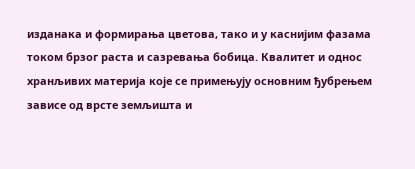изданака и формирања цветова, тако и у каснијим фазама током брзог раста и сазревања бобица. Квалитет и однос хранљивих материја које се примењују основним ђубрењем зависе од врсте земљишта и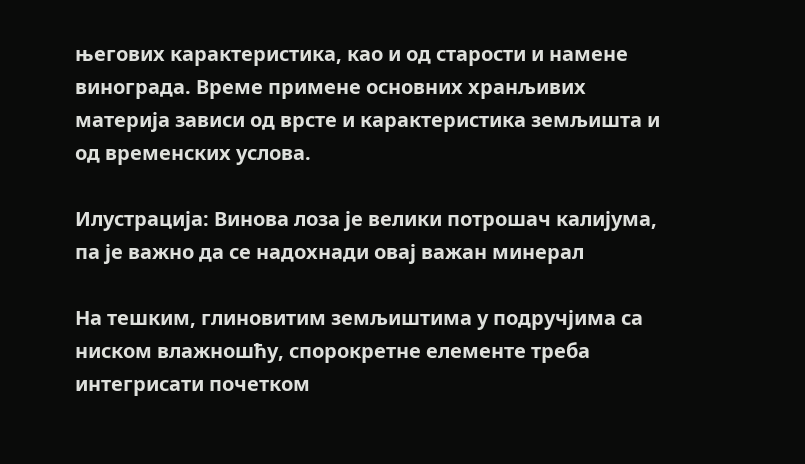његових карактеристика, као и од старости и намене винограда. Време примене основних хранљивих материја зависи од врсте и карактеристика земљишта и од временских услова.

Илустрација: Винова лоза је велики потрошач калијума, па је важно да се надохнади овај важан минерал

На тешким, глиновитим земљиштима у подручјима са ниском влажношћу, спорокретне елементе треба интегрисати почетком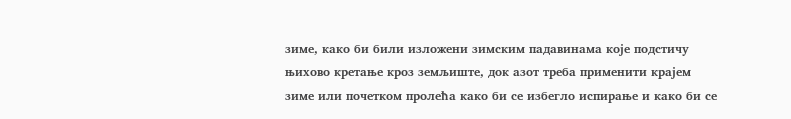зиме, како би били изложени зимским падавинама које подстичу њихово кретање кроз земљиште, док азот треба применити крајем зиме или почетком пролећа како би се избегло испирање и како би се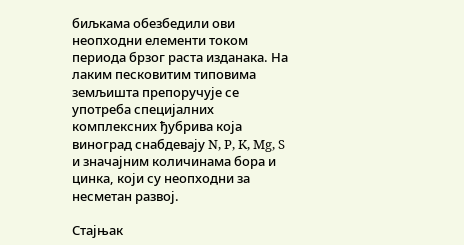биљкама обезбедили ови неопходни елементи током периода брзог раста изданака. На лаким песковитим типовима земљишта препоручује се употреба специјалних комплексних ђубрива која виноград снабдевају N, P, K, Mg, S и значајним количинама бора и цинка, који су неопходни за несметан развој.

Стајњак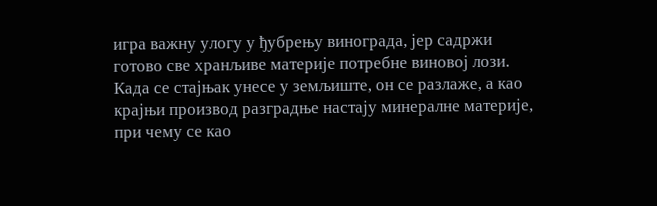игра важну улогу у ђубрењу винограда, јер садржи готово све хранљиве материје потребне виновој лози. Када се стајњак унесе у земљиште, он се разлаже, а као крајњи производ разградње настају минералне материје, при чему се као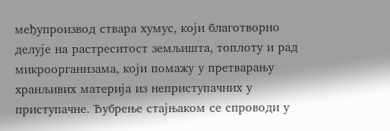међупроизвод ствара хумус, који благотворно делује на растреситост земљишта, топлоту и рад микроорганизама, који помажу у претварању хранљивих материја из неприступачних у приступачне. Ђубрење стајњаком се спроводи у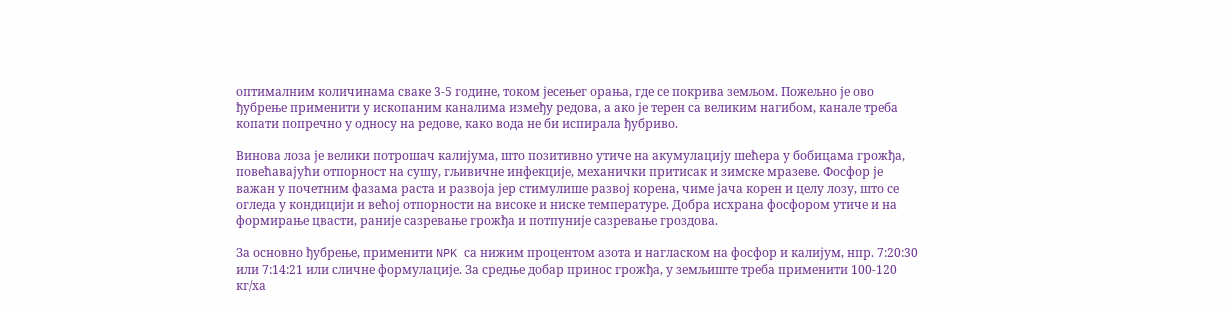оптималним количинама сваке 3-5 године, током јесењег орања, где се покрива земљом. Пожељно је ово ђубрење применити у ископаним каналима између редова, а ако је терен са великим нагибом, канале треба копати попречно у односу на редове, како вода не би испирала ђубриво.

Винова лоза је велики потрошач калијума, што позитивно утиче на акумулацију шећера у бобицама грожђа, повећавајући отпорност на сушу, гљивичне инфекције, механички притисак и зимске мразеве. Фосфор је важан у почетним фазама раста и развоја јер стимулише развој корена, чиме јача корен и целу лозу, што се огледа у кондицији и већој отпорности на високе и ниске температуре. Добра исхрана фосфором утиче и на формирање цвасти, раније сазревање грожђа и потпуније сазревање гроздова.

За основно ђубрење, применити NPK са нижим процентом азота и нагласком на фосфор и калијум, нпр. 7:20:30 или 7:14:21 или сличне формулације. За средње добар принос грожђа, у земљиште треба применити 100-120 кг/ха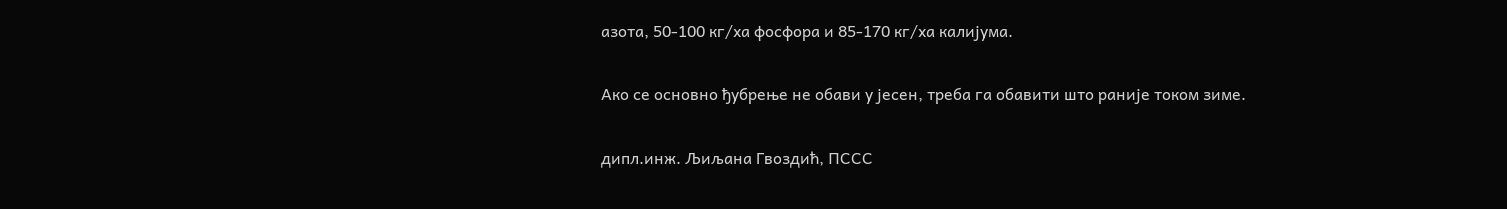азота, 50-100 кг/ха фосфора и 85-170 кг/ха калијума.

Ако се основно ђубрење не обави у јесен, треба га обавити што раније током зиме.

дипл.инж. Љиљана Гвоздић, ПССС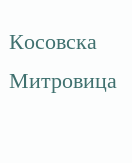Косовска Митровица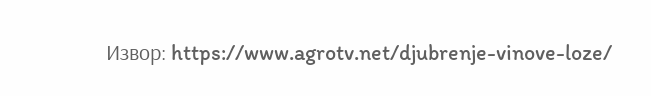Извор: https://www.agrotv.net/djubrenje-vinove-loze/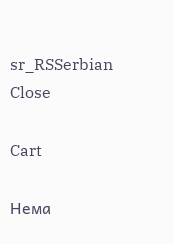sr_RSSerbian
Close

Cart

Нема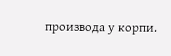производа у корпи.